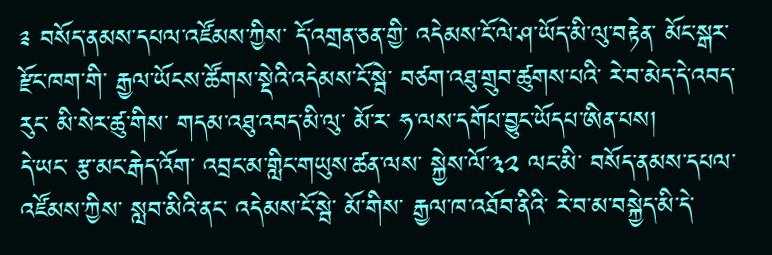༉ བསོད་ནམས་དཔལ་འཛོམས་ཀྱིས་ དོ་འགྲན་ཅན་གྱི་ འདེམས་ངོ་ལེ་ཤ་ཡོད་མི་ལུ་བརྟེན་ མོང་སྒར་རྫོང་ཁག་གི་ རྒྱལ་ཡོངས་ཚོགས་སྡེའི་འདེམས་ངོ་སྦེ་ བཙག་འཐུ་གྲུབ་ཚུགས་པའི་ རེ་བ་མེད་དེ་འབད་རུང་ མི་སེར་ཚུ་གིས་ གདམ་འཐུ་འབད་མི་ལུ་ མོ་ར་ ཧ་ལས་དགོཔ་བྱུང་ཡོདཔ་ཨིན་པས།
དེ་ཡང་ རྩ་མང་རྒེད་འོག་ འབྲང་མ་གླིང་གཡུས་ཚན་ལས་ སྐྱེས་ལོ་༣༢ ལང་མི་ བསོད་ནམས་དཔལ་འཛོམས་ཀྱིས་ སླབ་མིའི་ནང་ འདེམས་ངོ་སྦེ་ མོ་གིས་ རྒྱལ་ཁ་འཐོབ་ནིའི་ རེ་བ་མ་བསྐྱེད་མི་དེ་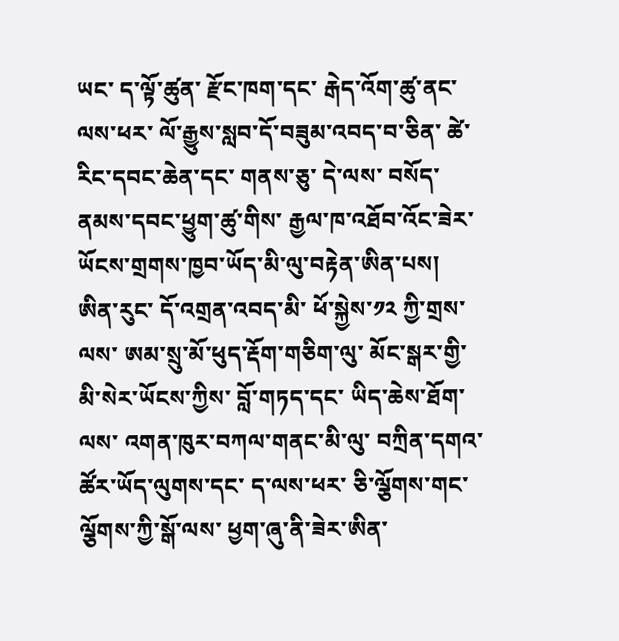ཡང་ ད་ལྟོ་ཚུན་ རྫོང་ཁག་དང་ རྒེད་འོག་ཚུ་ནང་ལས་ཕར་ ལོ་རྒྱུས་སླབ་དོ་བཟུམ་འབད་བ་ཅིན་ ཚེ་རིང་དབང་ཆེན་དང་ གནས་ཅུ་ དེ་ལས་ བསོད་ནམས་དབང་ཕྱུག་ཚུ་གིས་ རྒྱལ་ཁ་འཐོབ་འོང་ཟེར་ ཡོངས་གྲགས་ཁྱབ་ཡོད་མི་ལུ་བརྟེན་ཨིན་པས།
ཨིན་རུང་ དོ་འགྲན་འབད་མི་ ཕོ་སྐྱེས་༡༢ ཀྱི་གྲས་ལས་ ཨམ་སྲུ་མོ་ཕུད་རྡོག་གཅིག་ལུ་ མོང་སྒར་གྱི་ མི་སེར་ཡོངས་ཀྱིས་ བློ་གཏད་དང་ ཡིད་ཆེས་ཐོག་ལས་ འགན་ཁུར་བཀལ་གནང་མི་ལུ་ བཀྲིན་དགའ་ཚོར་ཡོད་ལུགས་དང་ ད་ལས་ཕར་ ཅི་ལྕོགས་གང་ལྕོགས་ཀྱི་སྒོ་ལས་ ཕྱག་ཞུ་ནི་ཟེར་ཨིན་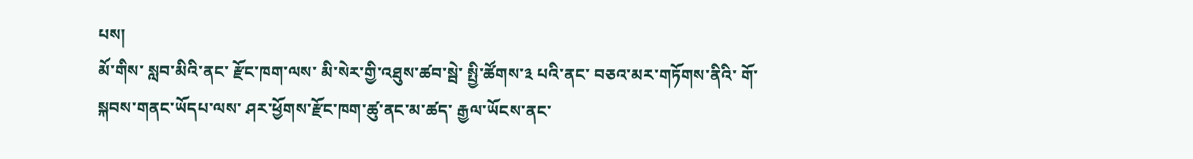པས།
མོ་གིས་ སླབ་མིའི་ནང་ རྫོང་ཁག་ལས་ མི་སེར་གྱི་འཐུས་ཚབ་སྦེ་ སྤྱི་ཚོགས་༣ པའི་ནང་ བཅའ་མར་གཏོགས་ནིའི་ གོ་སྐབས་གནང་ཡོདཔ་ལས་ ཤར་ཕྱོགས་རྫོང་ཁག་ཚུ་ནང་མ་ཚད་ རྒྱལ་ཡོངས་ནང་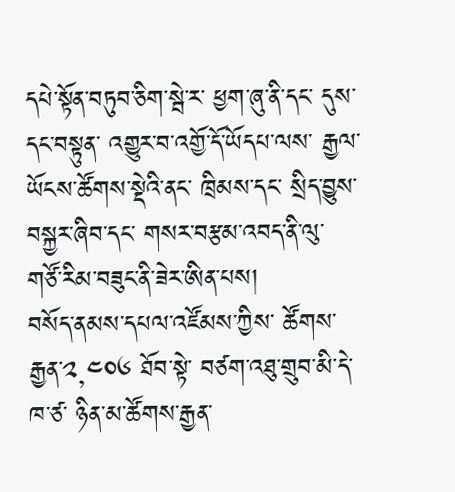དཔེ་སྟོན་བཏུབ་ཅིག་སྦེ་ར་ ཕྱག་ཞུ་ནི་དང་ དུས་དང་བསྟུན་ འགྱུར་བ་འགྱོ་དོ་ཡོདཔ་ལས་ རྒྱལ་ཡོངས་ཚོགས་སྡེའི་ནང་ ཁྲིམས་དང་ སྲིད་བྱུས་བསྐྱར་ཞིབ་དང་ གསར་བརྩམ་འབད་ནི་ལུ་ གཙོ་རིམ་བཟུང་ནི་ཟེར་ཨིན་པས།
བསོད་ནམས་དཔལ་འཛོམས་ཀྱིས་ ཚོགས་རྒྱན་༢,༤༠༦ ཐོབ་སྟེ་ བཙག་འཐུ་གྲུབ་མི་དེ་ ཁ་ཙ་ ཉིན་མ་ཚོགས་རྒྱན་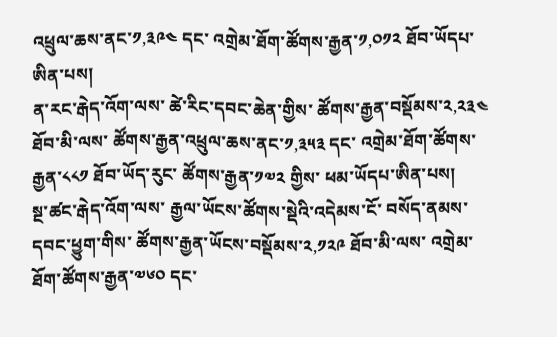འཕྲུལ་ཆས་ནང་༡,༣༩༤ དང་ འགྲེམ་ཐོག་ཚོགས་རྒྱན་༡,༠༡༢ ཐོབ་ཡོདཔ་ཨིན་པས།
ན་རང་རྒེད་འོག་ལས་ ཚེ་རིང་དབང་ཆེན་གྱིས་ ཚོགས་རྒྱན་བསྡོམས་༢,༢༣༤ ཐོབ་མི་ལས་ ཚོགས་རྒྱན་འཕྲུལ་ཆས་ནང་༡,༣༥༣ དང་ འགྲེམ་ཐོག་ཚོགས་རྒྱན་༨༨༡ ཐོབ་ཡོད་རུང་ ཚོགས་རྒྱན་༡༧༢ གྱིས་ ཕམ་ཡོདཔ་ཨིན་པས།
སྔ་ཚང་རྒེད་འོག་ལས་ རྒྱལ་ཡོངས་ཚོགས་སྡེའི་འདེམས་ངོ་ བསོད་ནམས་དབང་ཕྱུག་གིས་ ཚོགས་རྒྱན་ཡོངས་བསྡོམས་༢,༡༢༩ ཐོབ་མི་ལས་ འགྲེམ་ཐོག་ཚོགས་རྒྱན་༧༦༠ དང་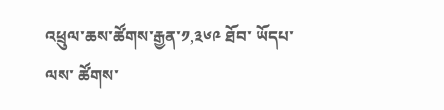འཕྲུལ་ཆས་ཚོགས་རྒྱན་༡,༣༦༩ ཐོབ་ ཡོདཔ་ལས་ ཚོགས་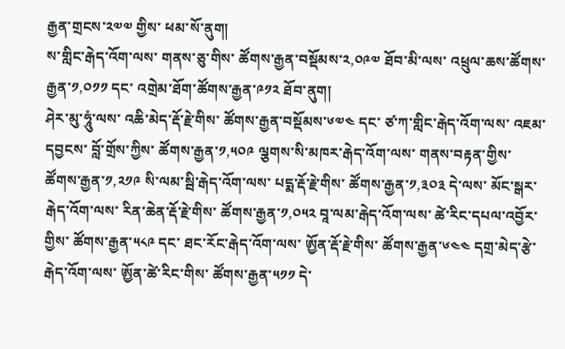རྒྱན་གྲངས་༢༧༧ གྱིས་ ཕམ་སོ་ནུག།
ས་གླིང་རྒེད་འོག་ལས་ གནས་ཅུ་གིས་ ཚོགས་རྒྱན་བསྡོམས་༢,༠༩༧ ཐོབ་མི་ལས་ འཕྲུལ་ཆས་ཚོགས་རྒྱན་༡,༠༡༡ དང་ འགྲེམ་ཐོག་ཚོགས་རྒྱན་༩༡༢ ཐོབ་ནུག།
ཤེར་མུ་ཧཱུཾ་ལས་ འཆི་མེད་རྡོ་རྗེ་གིས་ ཚོགས་རྒྱན་བསྡོམས་༦༧༤ དང་ ཙ་ཀ་གླིང་རྒེད་འོག་ལས་ འཇམ་དབྱངས་ བློ་གྲོས་ཀྱིས་ ཚོགས་རྒྱན་༡,༥༠༩ ལྕགས་སི་མཁར་རྒེད་འོག་ལས་ གནས་བརྟན་གྱིས་ ཚོགས་རྒྱན་༡,༢༡༩ སི་ལམ་སྦི་རྒེད་འོག་ལས་ པདྨ་རྡོ་རྗེ་གིས་ ཚོགས་རྒྱན་༡,༣༠༣ དེ་ལས་ མོང་སྒར་རྒེད་འོག་ལས་ རིན་ཆེན་རྡོ་རྗེ་གིས་ ཚོགས་རྒྱན་༡,༠༥༢ བཱ་ལམ་རྒེད་འོག་ལས་ ཚེ་རིང་དཔལ་འབྱོར་གྱིས་ ཚོགས་རྒྱན་༥༨༩ དང་ ཐང་རོང་རྒེད་འོག་ལས་ ཨྱོན་རྡོ་རྗེ་གིས་ ཚོགས་རྒྱན་༦༤༤ དགྲ་མེད་རྩེ་རྒེད་འོག་ལས་ ཨྱོན་ཚེ་རིང་གིས་ ཚོགས་རྒྱན་༥༡༡ དེ་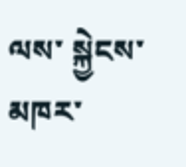ལས་ སྐྱེངས་མཁར་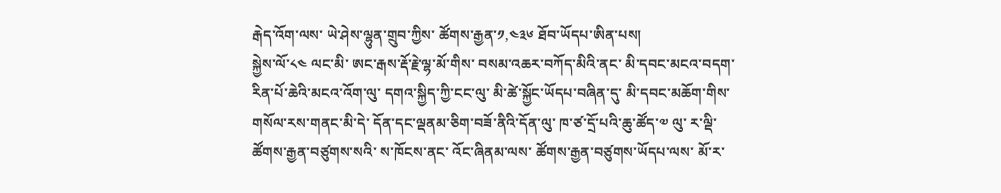རྒེད་འོག་ལས་ ཡེ་ཤེས་ལྷུན་གྲུབ་ཀྱིས་ ཚོགས་རྒྱན་༡,༤༣༦ ཐོབ་ཡོདཔ་ཨིན་པས།
སྐྱེས་ལོ་༨༤ ལང་མི་ ཨང་རྒས་རྡོ་རྗེ་ལྷ་མོ་གིས་ བསམ་འཆར་བཀོད་མིའི་ནང་ མི་དབང་མངའ་བདག་རིན་པོ་ཆེའི་མངའ་འོག་ལུ་ དགའ་སྐྱིད་ཀྱི་ངང་ལུ་ མི་ཚེ་སྐྱོང་ཡོདཔ་བཞིན་དུ་ མི་དབང་མཆོག་གིས་ གསོལ་རས་གནང་མི་དེ་ དོན་དང་ལྡནམ་ཅིག་བཟོ་ནིའི་དོན་ལུ་ ཁ་ཙ་དྲོ་པའི་ཆུ་ཚོད་༧ ལུ་ ར་ལྡི་ཚོགས་རྒྱན་བཙུགས་སའི་ ས་ཁོངས་ནང་ འོང་ཞིནམ་ལས་ ཚོགས་རྒྱན་བཙུགས་ཡོདཔ་ལས་ མོ་ར་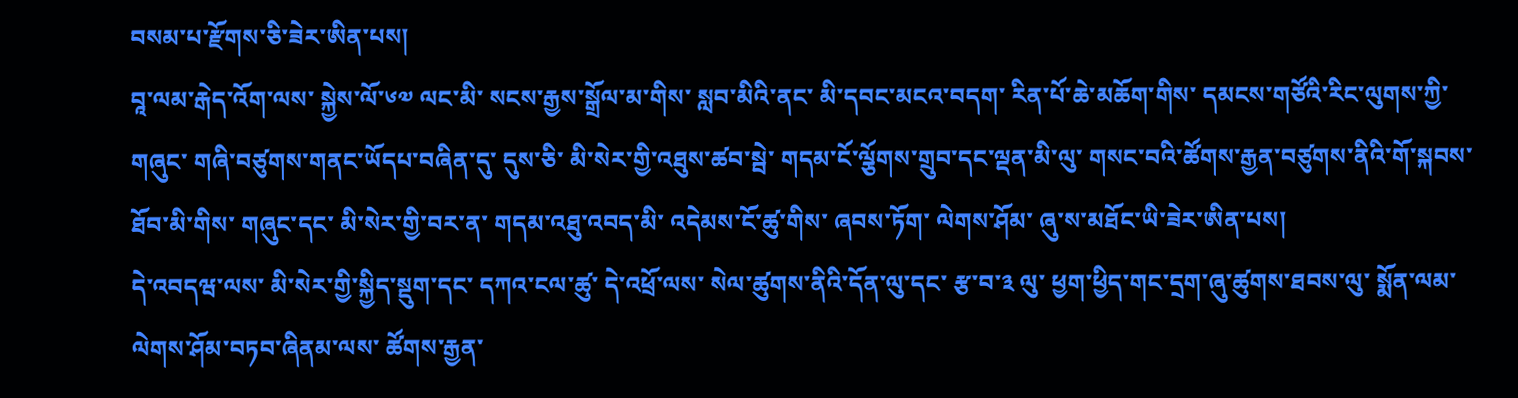བསམ་པ་རྫོགས་ཅི་ཟེར་ཨིན་པས།
བཱ་ལམ་རྒེད་འོག་ལས་ སྐྱེས་ལོ་༦༧ ལང་མི་ སངས་རྒྱས་སྒྲོལ་མ་གིས་ སླབ་མིའི་ནང་ མི་དབང་མངའ་བདག་ རིན་པོ་ཆེ་མཆོག་གིས་ དམངས་གཙོའི་རིང་ལུགས་ཀྱི་གཞུང་ གཞི་བཙུགས་གནང་ཡོདཔ་བཞིན་དུ་ དུས་ཅི་ མི་སེར་གྱི་འཐུས་ཚབ་སྦེ་ གདམ་ངོ་ལྕོགས་གྲུབ་དང་ལྡན་མི་ལུ་ གསང་བའི་ཚོགས་རྒྱན་བཙུགས་ནིའི་གོ་སྐབས་ ཐོབ་མི་གིས་ གཞུང་དང་ མི་སེར་གྱི་བར་ན་ གདམ་འཐུ་འབད་མི་ འདེམས་ངོ་ཚུ་གིས་ ཞབས་ཏོག་ ལེགས་ཤོམ་ ཞུ་ས་མཐོང་ཡི་ཟེར་ཨིན་པས།
དེ་འབདཝ་ལས་ མི་སེར་གྱི་སྐྱིད་སྡུག་དང་ དཀའ་ངལ་ཚུ་ དེ་འཕྲོ་ལས་ སེལ་ཚུགས་ནིའི་དོན་ལུ་དང་ རྩ་བ་༣ ལུ་ ཕྱག་ཕྱིད་གང་དྲག་ཞུ་ཚུགས་ཐབས་ལུ་ སྨོན་ལམ་ལེགས་ཤོམ་བཏབ་ཞིནམ་ལས་ ཚོགས་རྒྱན་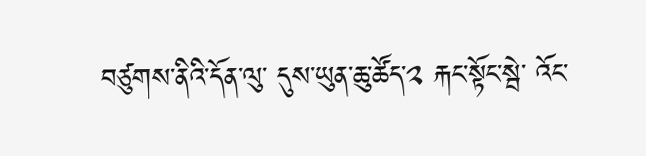བཙུགས་ནིའི་དོན་ལུ་ དུས་ཡུན་ཆུ་ཚོད་༢ རྐང་སྟོང་སྦེ་ འོང་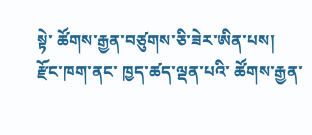སྟེ་ ཚོགས་རྒྱན་བཙུགས་ཅི་ཟེར་ཨིན་པས།
རྫོང་ཁག་ནང་ ཁྱད་ཚད་ལྡན་པའི་ ཚོགས་རྒྱན་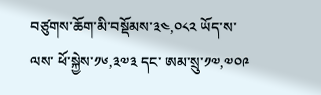བཙུགས་ཆོག་མི་བསྡོམས་༣༤,༠༨༢ ཡོད་ས་ལས་ ཕོ་སྐྱེས་༡༦,༣༧༣ དང་ ཨམ་སྲུ་༡༧,༧༠༩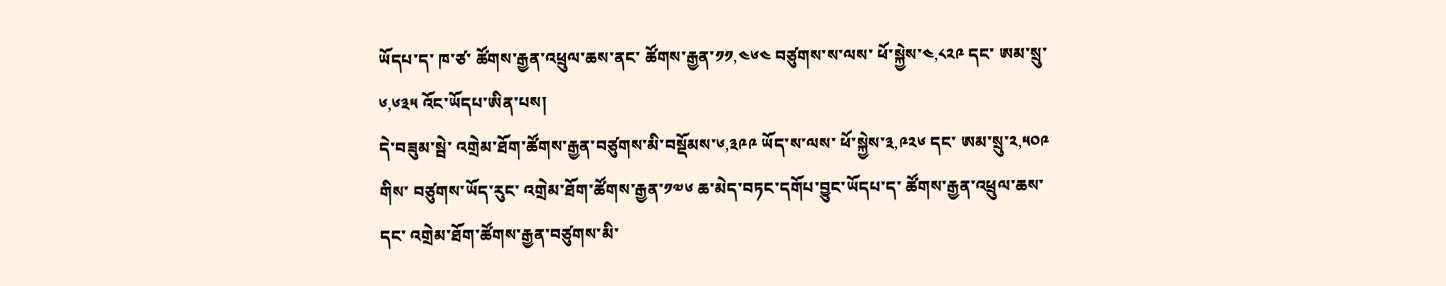ཡོདཔ་ད་ ཁ་ཙ་ ཚོགས་རྒྱན་འཕྲུལ་ཆས་ནང་ ཚོགས་རྒྱན་༡༡,༤༦༤ བཙུགས་ས་ལས་ ཕོ་སྐྱེས་༤,༨༢༩ དང་ ཨམ་སྲུ་༦,༦༣༥ འོང་ཡོདཔ་ཨིན་པས།
དེ་བཟུམ་སྦེ་ འགྲེམ་ཐོག་ཚོགས་རྒྱན་བཙུགས་མི་བསྡོམས་༦,༣༩༩ ཡོད་ས་ལས་ ཕོ་སྐྱེས་༣,༩༢༦ དང་ ཨམ་སྲུ་༢,༥༠༩ གིས་ བཙུགས་ཡོད་རུང་ འགྲེམ་ཐོག་ཚོགས་རྒྱན་༡༧༦ ཆ་མེད་བཏང་དགོཔ་བྱུང་ཡོདཔ་ད་ ཚོགས་རྒྱན་འཕྲུལ་ཆས་དང་ འགྲེམ་ཐོག་ཚོགས་རྒྱན་བཙུགས་མི་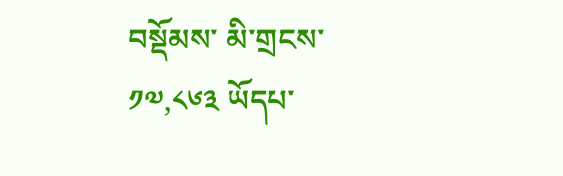བསྡོམས་ མི་གྲངས་༡༧,༨༦༣ ཡོདཔ་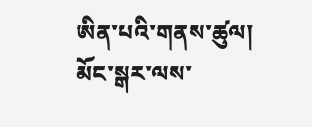ཨིན་པའི་གནས་ཚུལ།
མོང་སྒར་ལས་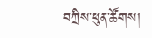བཀྲིས་ཕུན་ཚོགས།